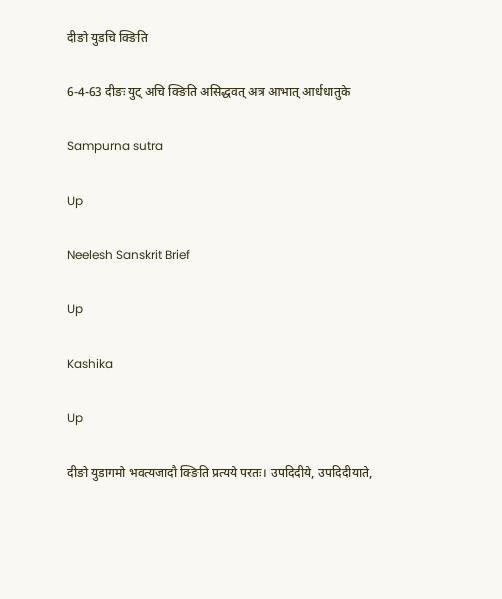दीङो युडचि क्ङिति

6-4-63 दीङः युट् अचि क्ङिति असिद्धवत् अत्र आभात् आर्धधातुके

Sampurna sutra

Up

Neelesh Sanskrit Brief

Up

Kashika

Up

दीङो युडागमो भवत्यजादौ क्ङिति प्रत्यये परतः। उपदिदीये, उपदिदीयाते,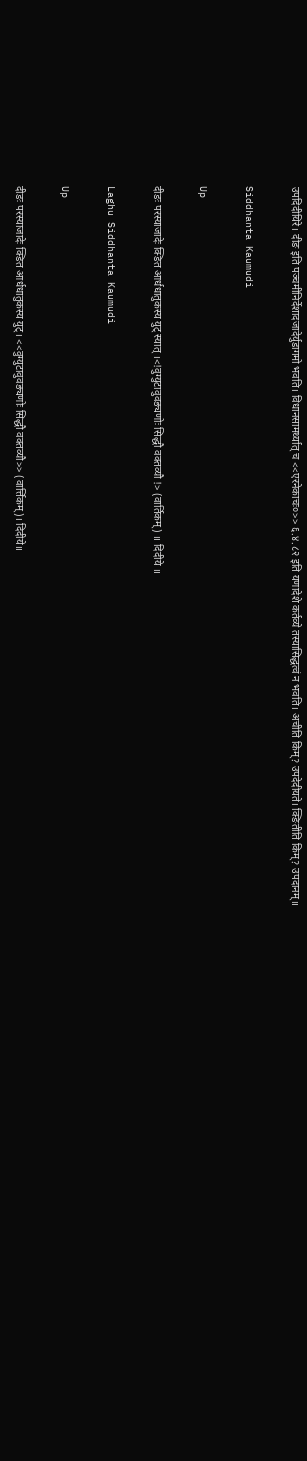उपदिदीयिरे। दीङ इति पञ्चमीनिर्देशादजादेर्युडागमो भवति। विधानसामर्थ्यात् च <<एरनेकाचः०>> ६.४.८२ इति यणादेशे कर्तव्ये तस्यासिद्धत्वं न भवति। अचीति किम्? उपदेदीयते। क्ङितीति किम्? उपदानम्॥

Siddhanta Kaumudi

Up

दीङः परस्याजादेः क्ङित आर्धधातुकस्य युट् स्यात् ।<!वुग्युटावुवङ्यणोः सिद्धौ वक्तव्यौ !> (वार्तिकम्) ॥ दिदीये ॥

Laghu Siddhanta Kaumudi

Up

दीङः परस्याजादेः क्ङित आर्धधातुकस्य युट्। <<वुग्युटावुवङ्यणोः सिद्धौ वक्तव्यौ>> (वार्त्तिकम्)। दिदीये॥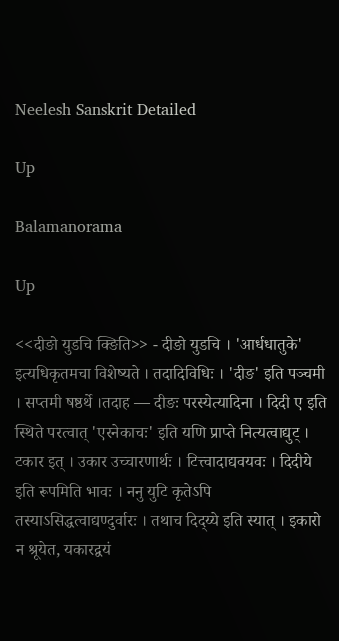Neelesh Sanskrit Detailed

Up

Balamanorama

Up

<<दीङो युडचि क्ङिति>> - दीङो युडचि । 'आर्धधातुके' इत्यधिकृतमचा विशेष्यते । तदादिविधिः । 'दीङ' इति पञ्चमी । सप्तमी षष्ठर्थे ।तदाह — दीङः परस्येत्यादिना । दिदी ए इति स्थिते परत्वात् 'एरनेकाचः' इति यणि प्राप्ते नित्यत्वाद्युट् । टकार इत् । उकार उच्चारणार्थः । टित्त्वादाद्यवयवः । दिदीये इति रूपमिति भावः । ननु युटि कृतेऽपि तस्याऽसिद्धत्वाद्यण्दुर्वारः । तथाच दिद्य्ये इति स्यात् । इकारो न श्रूयेत, यकारद्वयं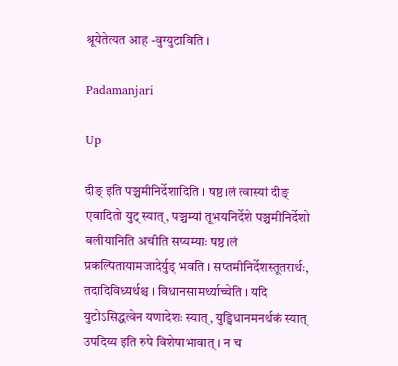श्रूयेतेत्यत आह -वुग्युटाविति ।

Padamanjari

Up

दीङ् इति पञ्चमीनिर्देशादिति । षष्ठ।लं त्वास्यां दीङ् एवादितो युट् स्यात्, पञ्चम्यां तूभयनिर्देशे पञ्चमीनिर्देशो बलीयानिति अचीति सप्यम्याः षष्ठ।लं प्रकल्पितायामजादेर्युड् भवति । सप्तमीनिर्देशस्तूतरार्थः, तदादिविध्यर्थश्च । विधानसामर्थ्याच्चेति । यदि युटोऽसिद्धत्वेन यणादेशः स्यात्, युड्विधानमनर्थकं स्यात् उपदिय्य इति रुपे विशेषाभावात् । न च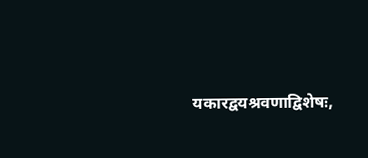यकारद्वयश्रवणाद्विशेषः,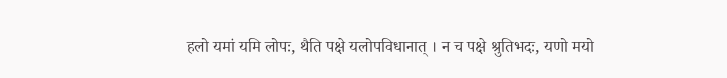हलो यमां यमि लोपः, थैति पक्षे यलोपविधानात् । न च पक्षे श्रुतिभदः, यणो मयो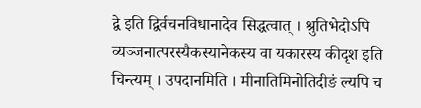द्वे इति द्विर्वचनविधानादेव सिद्धत्वात् । श्रुतिभेदोऽपि व्यञ्जनात्परस्यैकस्यानेकस्य वा यकारस्य कीदृश इति चिन्त्यम् । उपदानमिति । मीनातिमिनोतिदीङं ल्यपि च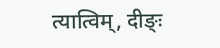त्यात्विम्, दीङ्ः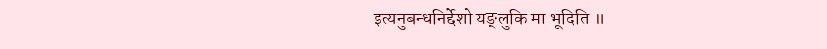इत्यनुबन्धनिर्द्देशो यङ्लुकि मा भूदिति ॥